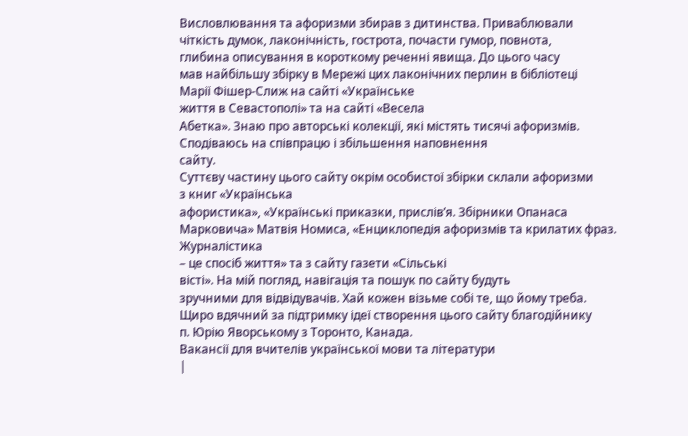Висловлювання та афоризми збирав з дитинства. Приваблювали
чіткість думок, лаконічність, гострота, почасти гумор, повнота,
глибина описування в короткому реченні явища. До цього часу
мав найбільшу збірку в Мережі цих лаконічних перлин в бібліотеці
Марії Фішер-Слиж на сайті «Українське
життя в Севастополі» та на сайті «Весела
Абетка». Знаю про авторські колекції, які містять тисячі афоризмів. Сподіваюсь на співпрацю і збільшення наповнення
сайту.
Суттєву частину цього сайту окрім особистої збірки склали афоризми
з книг «Українська
афористика», «Українські приказки, прислів’я. Збірники Опанаса Марковича» Матвія Номиса, «Енциклопедія афоризмів та крилатих фраз. Журналістика
– це спосіб життя» та з сайту газети «Сільські
вісті». На мій погляд, навігація та пошук по сайту будуть
зручними для відвідувачів. Хай кожен візьме собі те, що йому треба.
Щиро вдячний за підтримку ідеї створення цього сайту благодійнику
п. Юрію Яворському з Торонто, Канада.
Вакансії для вчителів української мови та літератури
|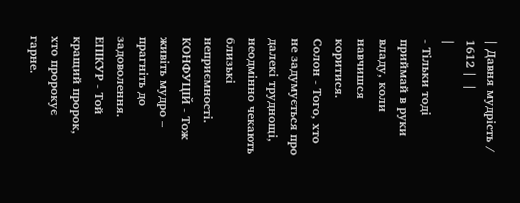| Давня мудрість / 1612 |  |
|
- Тільки тоді приймай в руки владу, коли навчишся коритися.
Солон - Того, хто не задумується про далекі труднощі, неодмінно чекають близькі неприємності.
КОНФУЦІЙ - Тож живіть мудро – прагніть до задоволення.
ЕПІКУР - Той кращий пророк, хто пророкує гарне.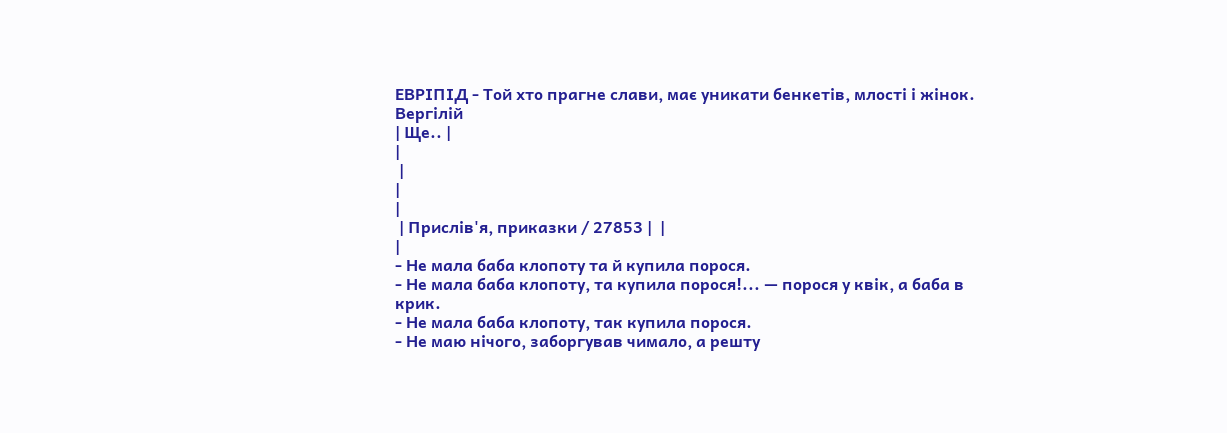ЕВРІПІД - Той хто прагне слави, має уникати бенкетів, млості і жінок.
Вергілій
| Ще.. |
|
 |
|
|
 | Прислів'я, приказки / 27853 |  |
|
- Не мала баба клопоту та й купила порося.
- Не мала баба клопоту, та купила порося!... — порося у квік, а баба в крик.
- Не мала баба клопоту, так купила порося.
- Не маю нічого, заборгував чимало, а решту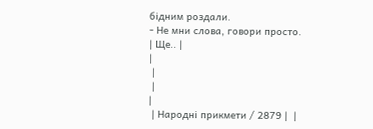бідним роздали.
- Не мни слова, говори просто.
| Ще.. |
|
 |
 |
|
 | Народні прикмети / 2879 |  |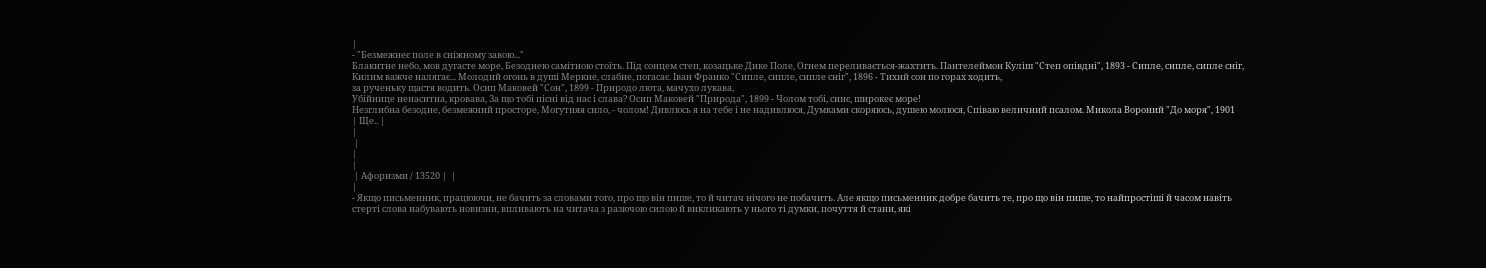|
- "Безмежнеє поле в сніжному завою..."
Блакитне небо, мов дугасте море, Безоднею самітною стоїть. Під сонцем степ, козацьке Дике Поле, Огнем переливається-жахтить. Пантелеймон Куліш "Степ опівдні", 1893 - Сипле, сипле, сипле сніг,
Килим важче налягає... Молодий огонь в душі Меркне, слабне, погасає. Іван Франко "Сипле, сипле, сипле сніг", 1896 - Тихий сон по горах ходить,
за рученьку щастя водить. Осип Маковей "Сон", 1899 - Природо люта, мачухо лукава,
Убійнице ненаситна, кровава, За що тобі пісні від нас і слава? Осип Маковей "Природа", 1899 - Чолом тобі, синє, широкеє море!
Незглибна безодне, безмежний просторе, Могутняя сило, - чолом! Дивлюсь я на тебе і не надивлюся, Думками скоряюсь, душею молюся, Співаю величний псалом. Микола Вороний "До моря", 1901
| Ще.. |
|
 |
|
|
 | Афоризми / 13520 |  |
|
- Якщо письменник, працюючи, не бачить за словами того, про що він пише, то й читач нічого не побачить. Але якщо письменник добре бачить те, про що він пише, то найпростіші й часом навіть стерті слова набувають новизни, впливають на читача з разючою силою й викликають у нього ті думки, почуття й стани, які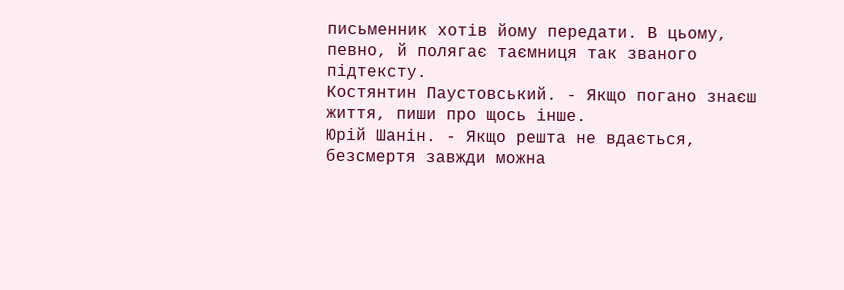письменник хотів йому передати. В цьому, певно, й полягає таємниця так званого підтексту.
Костянтин Паустовський. - Якщо погано знаєш життя, пиши про щось інше.
Юрій Шанін. - Якщо решта не вдається, безсмертя завжди можна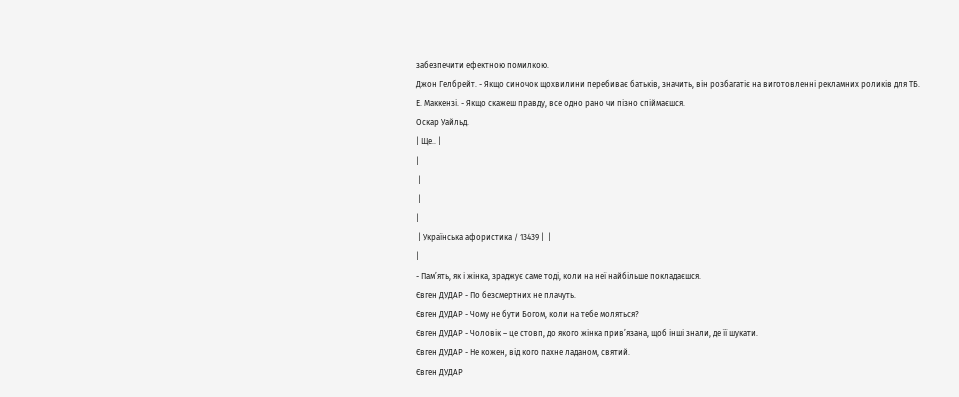забезпечити ефектною помилкою.
Джон Гелбрейт. - Якщо синочок щохвилини перебиває батьків, значить, він розбагатіє на виготовленні рекламних роликів для ТБ.
Е. Маккензі. - Якщо скажеш правду, все одно рано чи пізно спіймаєшся.
Оскар Уайльд.
| Ще.. |
|
 |
 |
|
 | Українська афористика / 13439 |  |
|
- Пам’ять, як і жінка, зраджує саме тоді, коли на неї найбільше покладаєшся.
Євген ДУДАР - По безсмертних не плачуть.
Євген ДУДАР - Чому не бути Богом, коли на тебе моляться?
Євген ДУДАР - Чоловік – це стовп, до якого жінка прив’язана, щоб інші знали, де її шукати.
Євген ДУДАР - Не кожен, від кого пахне ладаном, святий.
Євген ДУДАР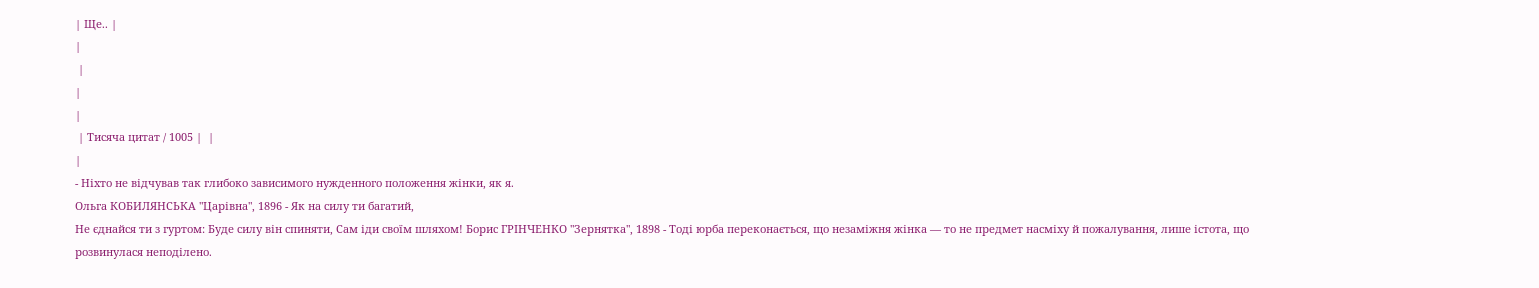| Ще.. |
|
 |
|
|
 | Тисяча цитат / 1005 |  |
|
- Ніхто не відчував так глибоко зависимого нужденного положення жінки, як я.
Ольга КОБИЛЯНСЬКА "Царівна", 1896 - Як на силу ти багатий,
Не єднайся ти з гуртом: Буде силу він спиняти, Сам іди своїм шляхом! Борис ГРІНЧЕНКО "Зернятка", 1898 - Тоді юрба переконається, що незаміжня жінкa — то не предмет насміху й пожалування, лише істота, що розвинулася неподілено.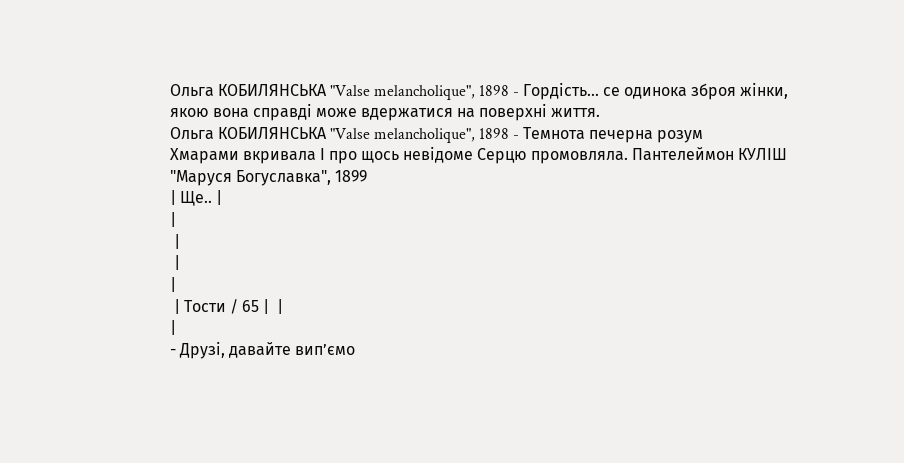Ольга КОБИЛЯНСЬКА "Valse melancholique", 1898 - Гордість... се одинока зброя жінки, якою вона справді може вдержатися на поверхні життя.
Ольга КОБИЛЯНСЬКА "Valse melancholique", 1898 - Темнота печерна розум
Хмарами вкривала І про щось невідоме Серцю промовляла. Пантелеймон КУЛІШ "Маруся Богуславка", 1899
| Ще.. |
|
 |
 |
|
 | Тости / 65 |  |
|
- Друзі, давайте вип’ємо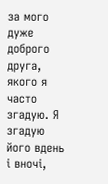за мого дуже доброго друга, якого я часто згадую. Я згадую його вдень і вночi,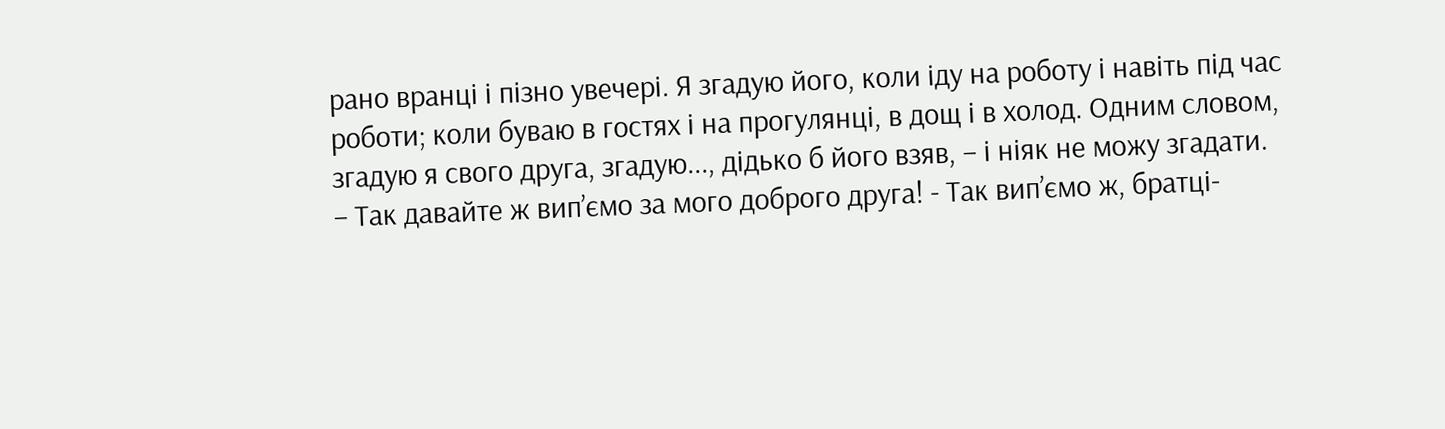рано вранцi і пізно увечерi. Я згадую його, коли іду на роботу і навiть пiд час роботи; коли буваю в гостях і на прогулянці, в дощ і в холод. Одним словом, згадую я свого друга, згадую..., дiдько б його взяв, – і ніяк не можу згадати.
– Так давайте ж вип’ємо за мого доброго друга! - Так вип’ємо ж, братцi-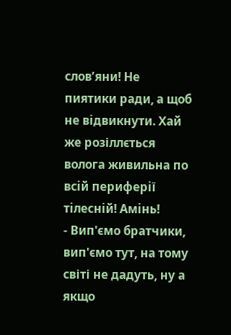слов’яни! Не пиятики ради, а щоб не вiдвикнути. Хай же розіллється волога живильна по всiй периферiї тiлеснiй! Амiнь!
- Вип'ємо братчики, вип'ємо тут, на тому світі не дадуть, ну а якщо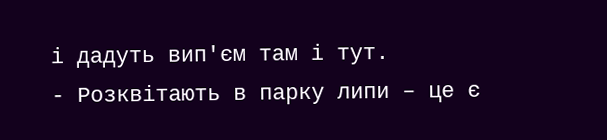і дадуть вип'єм там і тут.
- Розквітають в парку липи – це є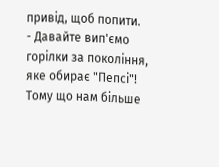привід, щоб попити.
- Давайте вип'ємо горілки за покоління, яке обирає "Пепсі"!
Тому що нам більше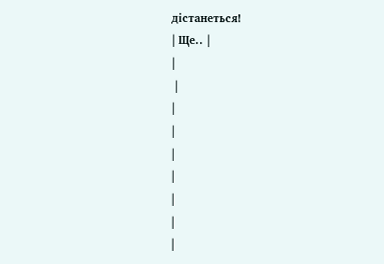дістанеться!
| Ще.. |
|
 |
|
|
|
|
|
|
|